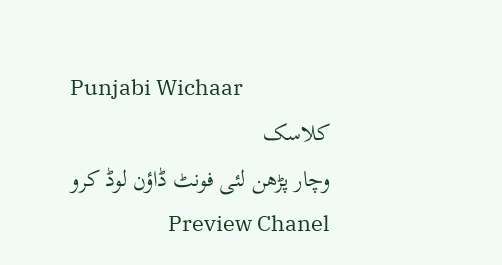Punjabi Wichaar
کلاسک
وچار پڑھن لئی فونٹ ڈاؤن لوڈ کرو Preview Chanel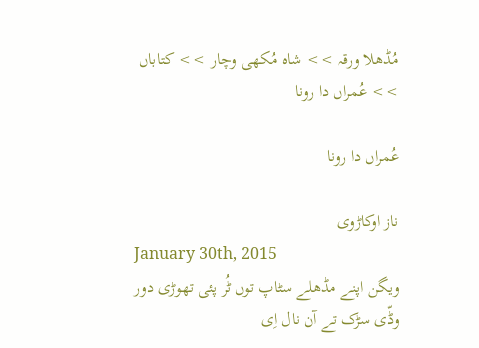مُڈھلا ورقہ >> شاہ مُکھی وچار >> کتاباں >> عُمراں دا رونا

عُمراں دا رونا

ناز اوکاڑوی
January 30th, 2015
ویگن اپنے مڈھلے سٹاپ توں ٹُر پئی تھوڑی دور وڈّی سڑک تے آن نال اِی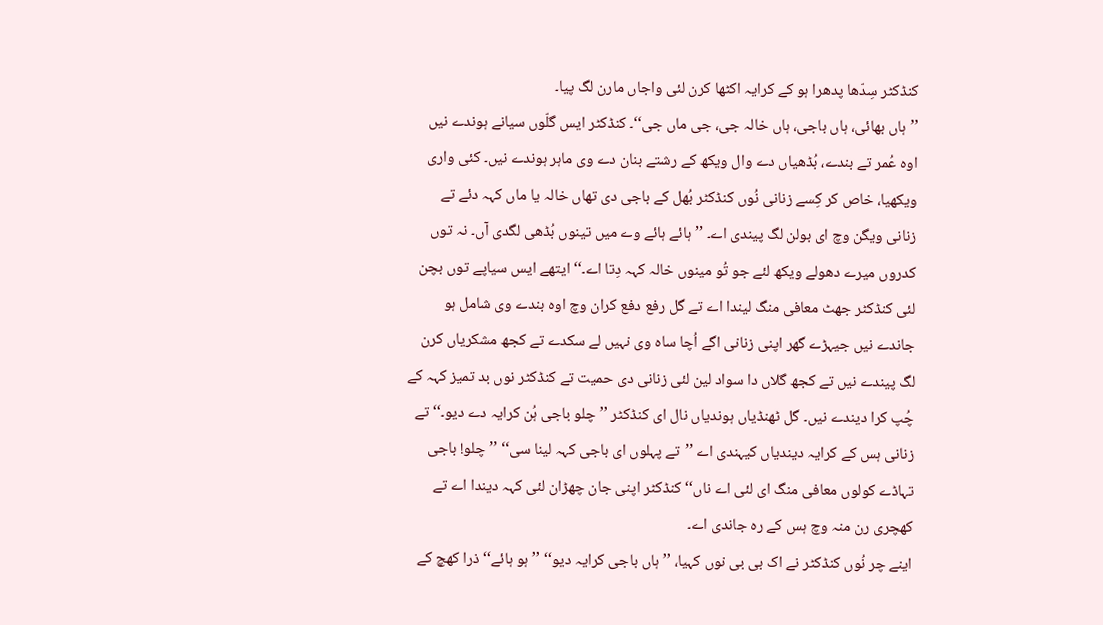کنڈکٹر سِدّھا پدھرا ہو کے کرایہ اکٹھا کرن لئی واجاں مارن لگ پیا۔
’’ہاں بھائی، ہاں باجی، ہاں خالہ جی، جی ماں جی‘‘۔ کنڈکٹر ایس گلّوں سیانے ہوندے نیں اوہ عُمر تے بندے، بُڈھیاں دے وال ویکھ کے رشتے بنان دے وی ماہر ہوندے نیں۔ کئی واری ویکھیا، خاص کر کِسے زنانی نُوں کنڈکٹر بُھل کے باجی دی تھاں خالہ یا ماں کہہ دئے تے زنانی ویگن وچ ای بولن لگ پیندی اے۔ ’’ہائے ہائے وے میں تینوں بُڈھی لگدی آں۔ نہ توں کدروں میرے دھولے ویکھ لئے جو تُو مینوں خالہ کہہ دِتا اے۔‘‘ ایتھے ایس سیاپے توں بچن لئی کنڈکٹر جھٹ معافی منگ لیندا اے تے گل رفع دفع کران وچ اوہ بندے وی شامل ہو جاندے نیں جیہڑے گھر اپنی زنانی اگے اُچا ساہ وی نہیں لے سکدے تے کجھ مشکریاں کرن لگ پیندے نیں تے کجھ گلاں دا سواد لین لئی زنانی دی حمیت تے کنڈکٹر نوں بد تمیز کہہ کے چُپ کرا دیندے نیں۔ گل ٹھنڈیاں ہوندیاں نال ای کنڈکٹر ’’چلو باجی ہُن کرایہ دے دیو۔‘‘ تے زنانی ہس کے کرایہ دیندیاں کیہندی اے ’’تے پہلوں ای باجی کہہ لینا سی‘‘ ’’چلو! باجی تہاڈے کولوں معافی منگ ای لئی اے ناں‘‘ کنڈکٹر اپنی جان چھڑان لئی کہہ دیندا اے تے کھچری رن منہ وچ ہس کے رہ جاندی اے۔
اینے چر نُوں کنڈکٹر نے اک بی بی نوں کہیا، ’’ہاں باجی کرایہ دیو‘‘ ’’ہو ہائے‘‘ ذرا کھچ کے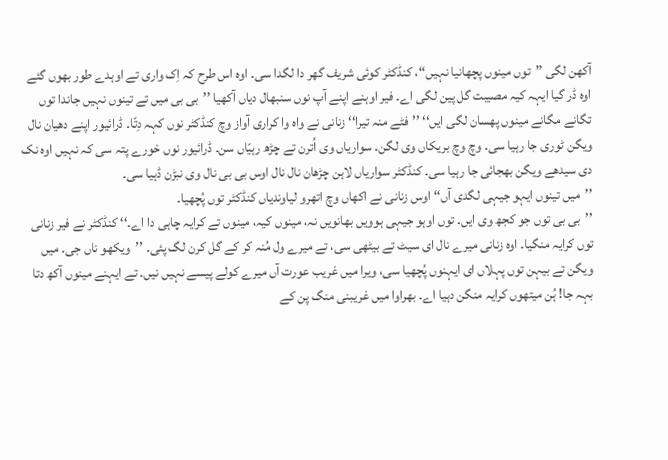آکھن لگی ’’توں مینوں پچھانیا نہیں‘‘، کنڈکٹر کوئی شریف گھر دا لگدا سی۔ اوہ اس طرح کہ اِک واری تے اوہدے طور بھوں گئے اوہ ڈر گیا ایہہ کیہ مصیبت گل پین لگی اے۔ فیر اوہنے اپنے آپ نوں سنبھال دیاں آکھیا ’’بی بی میں تے تینوں نہیں جاندا توں تگانے مگانے مینوں پھسان لگی ایں‘‘ ’’فٹے منہ تیرا‘‘ زنانی نے واہ وا کراری آواز وچ کنڈکٹر نوں کہہ دِتّا۔ ڈرائیور اپنے دھیان نال ویگن ٹوری جا رہیا سی۔ وچ وچ بریکاں وی لگن۔ سواریاں وی اُترن تے چڑھ رہیّاں سن۔ ڈرائیور نوں خورے پتہ سی کہ نہیں اوہ نک دی سیدھے ویگن بھجائی جا رہیا سی۔ کنڈکٹر سواریاں لاہن چڑھان نال نال اوس بی بی نال وی نبڑن ڈہیا سی۔
’’میں تینوں ایہو جیہی لگدی آں‘‘ اوس زنانی نے اکھاں وچ اتھرو لیاوندیاں کنڈکٹر توں پُچھیا۔
’’بی بی توں جو کجھ وی ایں۔ توں اوہو جیہی ہوویں بھانویں نہ، مینوں کیہ، مینوں تے کرایہ چاہی دا اے۔‘‘ کنڈکٹر نے فیر زنانی توں کرایہ منگیا۔ اوہ زنانی میرے نال ای سیٹ تے بیٹھی سی، تے میرے ول مُنہ کر کے گل کرن لگ پئی۔ ’’ویکھو ناں جی۔ میں ویگن تے بیہن توں پہلاں ای ایہنوں پُچھیا سی، ویرا میں غریب عورت آں میرے کولے پیسے نہیں نیں۔ تے ایہنے مینوں آکھ دتا بہہ جا! ہُن میتھوں کرایہ منگن دہیا اے۔ بھراوا میں غریبنی منگ پن کے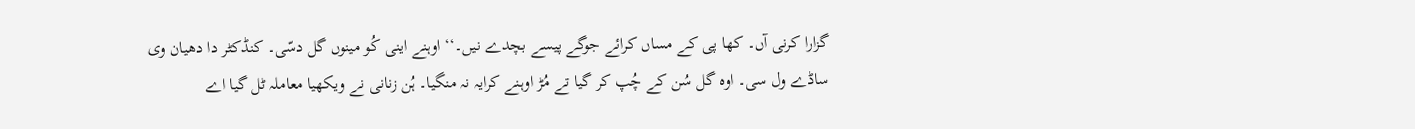گزارا کرنی آں۔ کھا پی کے مساں کرائے جوگے پیسے بچدے نیں۔‘‘ اوہنے اینی کُو مینوں گل دسّی۔ کنڈکٹر دا دھیان وی ساڈے ول سی۔ اوہ گل سُن کے چُپ کر گیا تے مُڑ اوہنے کرایہ نہ منگیا۔ ہُن زنانی نے ویکھیا معاملہ ٹل گیا اے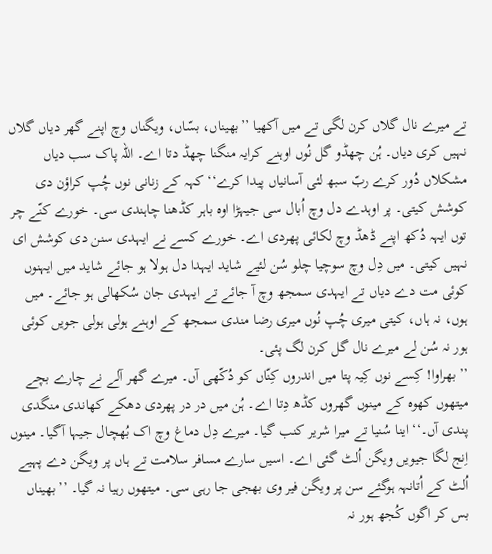تے میرے نال گلاں کرن لگی تے میں آکھیا ’’بھیناں، بسّاں، ویگناں وچ اپنے گھر دیاں گلاں نہیں کری دیاں۔ ہُن چھڈو گل نُوں اوہنے کرایہ منگنا چھڈ دتا اے۔ اللہ پاک سب دیاں مشکلاں دُور کرے ربّ سبھ لئی آسانیاں پیدا کرے‘‘ کہہ کے زنانی نوں چُپ کراؤن دی کوشش کیتی۔ پر اوہدے دل وچ اُبال سی جیہڑا اوہ باہر کڈھنا چاہندی سی۔ خورے کنّے چر توں ایہہ دُکھ اپنے ڈھڈ وچ لکائی پھردی اے۔ خورے کسے نے ایہدی سنن دی کوشش ای نہیں کیتی۔ میں دِل وچ سوچیا چلو سُن لئیے شاید ایہدا دل ہولا ہو جائے شاید میں ایہنوں کوئی مت دے دیاں تے ایہدی سمجھ وچ آ جائے تے ایہدی جان سُکھالی ہو جائے۔ میں ہوں، نہ ہاں، کیتی میری چُپ نُوں میری رضا مندی سمجھ کے اوہنے ہولی ہولی جویں کوئی ہور نہ سُن لے میرے نال گل کرن لگ پئی۔
’’بھراوا! کِسے نوں کِیہ پتا میں اندروں کِنّاں کو دُکّھی آں۔ میرے گھر آلے نے چارے بچے میتھوں کھوہ کے مینوں گھروں کڈھ دِتا اے۔ ہُن میں در در پھردی دھکے کھاندی منگدی پندی آں۔‘‘ اینا سُنیا تے میرا شریر کنب گیا۔ میرے دِل دماغ وچ اک بُھچال جیہا آگیا۔ مینوں اِنج لگا جیویں ویگن اُلٹ گئی اے۔ اسیں سارے مسافر سلامت تے ہاں پر ویگن دے پہیے اُلٹ کے اُتانہہ ہوگئے سن پر ویگن فیر وی بھجی جا رہی سی۔ میتھوں رہیا نہ گیا۔ ’’بھیناں بس کر اگوں کُجھ ہور نہ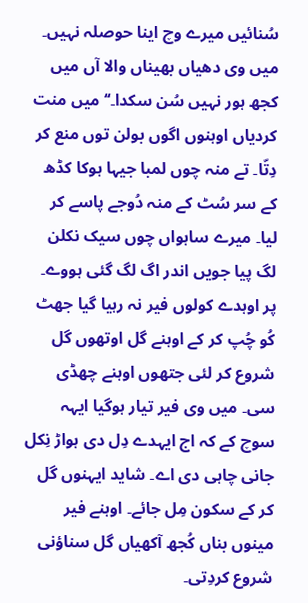سُنائیں میرے وچ اینا حوصلہ نہیں۔ میں وی دھیاں بھیناں والا آں میں کجھ ہور نہیں سُن سکدا۔‘‘ میں منت کردیاں اوہنوں اگوں بولن توں منع کر دِتّا۔ تے منہ چوں لمبا جیہا ہوکا کڈھ کے سر سُٹ کے منہ دُوجے پاسے کر لیا۔ میرے ساہواں چوں سیک نکلن لگ پیا جویں اندر اگ لگ گئی ہووے۔
پر اوہدے کولوں فیر نہ رہیا گیا جھٹ کُو چُپ کر کے اوہنے گل اوتھوں گل شروع کر لئی جتھوں اوہنے چھڈی سی۔ میں وی فیر تیار ہوگیا ایہہ سوچ کے کہ اج ایہدے دِل دی ہواڑ نِکل جانی چاہی دی اے۔ شاید ایہنوں گل کر کے سکون مِل جائے۔ اوہنے فیر مینوں بناں کُجھ آکھیاں گل سناؤنی شروع کردِتی۔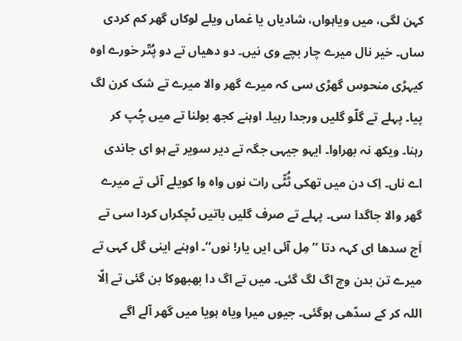کہن لگی، میں ویاہواں، شادیاں یا غماں ویلے لوکاں گھر کم کردی ساں۔ خیر نال میرے چار بچے وی نیں۔ دو دھیاں تے دو پُتّر خورے اوہ کیہڑی منحوس گھڑی سی کہ میرے گھر والا میرے تے شک کرن لگ پیا۔ پہلے تے گلّو گلیں ورجدا رہیا۔ اوہنے کجھ بولنا تے میں چُپ کر رہنا۔ ویکھ نہ بھراوا۔ ایہو جیہی جگہ تے دیر سویر تے ہو ای جاندی اے ناں۔ اِک دن میں تھکی ٹُٹّی رات نوں واہ وا کویلے آئی تے میرے گھر والا جاگدا سی۔ پہلے تے صرف گلیں باتیں ٹچکراں کردا سی تے اَج سدھا ای کہہ دتا ’’مِل آئی ایں یار! نوں‘‘۔ اوہنے اینی گل کہی تے میرے تن بدن وچ اگ لگ گئی۔ میں تے اگ دا بھبھوکا بن گئی تے اِلّا اللہ کر کے سدّھی ہوگئی۔ جیوں میرا ویاہ ہویا میں گھر آلے اگے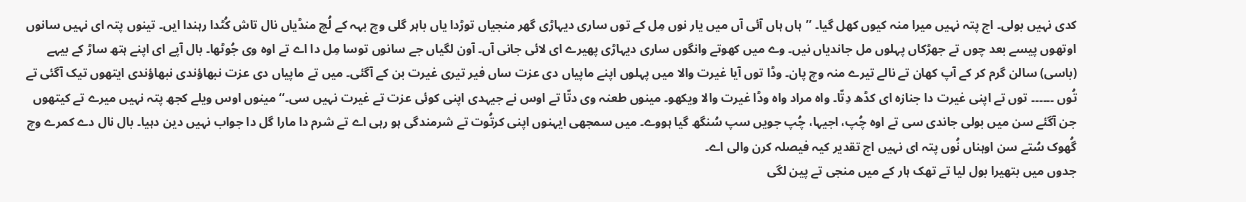کدی نہیں بولی۔ اج پتہ نہیں میرا منہ کیوں کھل گیا۔ ’’ہاں ہاں آئی آں میں یار نوں مِل کے توں ساری دیہاڑی گھر منجیاں توڑدا یاں باہر گلی وچ بہہ کے لُچ منڈیاں نال تاش کُٹدا رہندا ایں۔ تینوں پتہ ای نہیں سانوں اوتھوں پیسے بعد چوں تے جھڑکاں پہلوں مل جاندیاں نیں۔ وے میں کھوتے وانگوں ساری دیہاڑی پھیرے ای لائی جانی آں۔ آون لگیاں جے سانوں توسا مِل دا اے تے اوہ وی جُوٹھا۔ بال آپے ای اپنے ہتھ ساڑ کے بیہے (باسی) سالن گرم کر کے آپ کھان تے نالے تیرے منہ وچ پان۔ وڈا توں آیا غیرت والا میں پہلوں اپنے ماپیاں دی عزت ساں فیر تیری غیرت بن کے آگئی۔ میں تے ماپیاں دی عزت نبھاؤندی نبھاؤندی ایتھوں تیک آگئی تے تُوں ۔۔۔۔۔۔ توں تے اپنی غیرت دا جنازہ ای کڈھ دِتّا۔ واہ مراد واہ وڈا غیرت والا ویکھو۔ مینوں طعنہ وی دتّا تے اوس نے جیہدی اپنی کوئی عزت تے غیرت نہیں سی۔‘‘ مینوں اوس ویلے کجھ پتہ نہیں میرے تے کیتھوں جن آگئے سن میں بولی جاندی سی تے اوہ چُپ، اجیہا، چُپ جویں سپ سُنگھ گیا ہووے۔ میں سمجھی ایہنوں اپنی کرتُوت تے شرمندگی ہو رہی اے تے شرم دا مارا گل دا جواب نہیں دین دہیا۔ بال نال دے کمرے وچ گُھوک سُتے سن اوہناں نُوں پتہ ای نہیں اج تقدیر کیہ فیصلہ کرن والی اے۔
جدوں میں بتھیرا بول لیا تے تھک ہار کے میں منجی تے پین لگی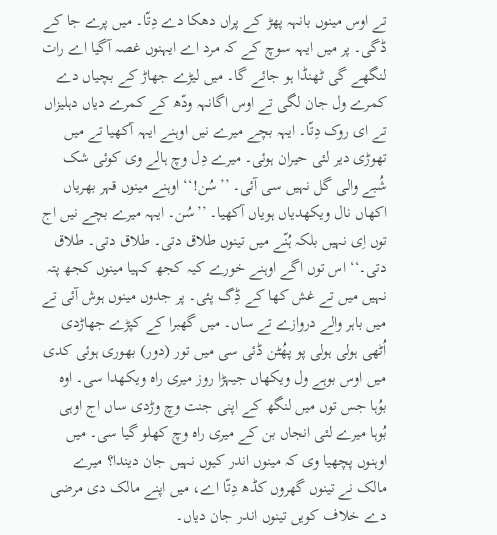تے اوس مینوں بانہہ پھڑ کے پراں دھکا دے دِتّا۔ میں پرے جا کے ڈگی۔ پر میں ایہہ سوچ کے کہ مرد اے ایہنوں غصہ آگیا اے رات لنگھے گی ٹھنڈا ہو جائے گا۔ میں لیڑے جھاڑ کے بچیاں دے کمرے ول جان لگی تے اوس اگانہہ ودّھ کے کمرے دیاں دہلیزاں تے ای روک دِتّا۔ ایہہ بچے میرے نیں اوہنے ایہہ آکھیا تے میں تھوڑی دیر لئی حیران ہوئی۔ میرے دِل وچ ہالے وی کوئی شک شُبے والی گل نہیں سی آئی۔ ’’سُن!‘‘ اوہنے مینوں قہر بھریاں اکھاں نال ویکھدیاں ہویاں آکھیا۔ ’’سُن۔ ایہہ میرے بچے نیں اج توں اِی نہیں بلکہ ہُنّے میں تینوں طلاق دتی۔ طلاق دتی۔ طلاق دتی۔‘‘ اس توں اگے اوہنے خورے کیہ کجھ کہیا مینوں کجھ پتہ نہیں میں تے غش کھا کے ڈِگ پئی۔ پر جدوں مینوں ہوش آئی تے میں باہر والے دروازے تے ساں۔ میں گھبرا کے کپڑے جھاڑدی اُٹھی ہولی ہولی پو پھُٹن ڈئی سی میں تور (دور) بھوری ہوئی کدی میں اوس بوہے ول ویکھاں جیہڑا روز میری راہ ویکھدا سی۔ اوہ بوُہا جس توں میں لنگھ کے اپنی جنت وچ وڑدی ساں اج اوہی بُوہا میرے لئی انجاں بن کے میری راہ وچ کھلو گیا سی۔ میں اوہنوں پچھیا وی کہ مینوں اندر کیوں نہیں جان دیندا؟ میرے مالک نے تینوں گھروں کڈھ دِتّا اے، میں اپنے مالک دی مرضی دے خلاف کویں تینوں اندر جان دیاں۔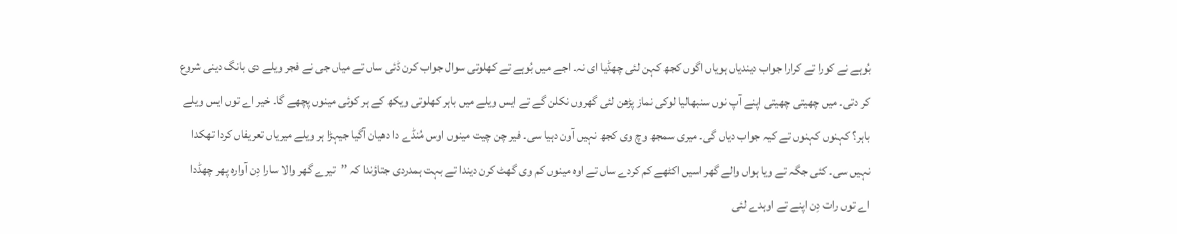بُوہے نے کورا تے کرارا جواب دیندیاں ہویاں اگوں کجھ کہن لئی چھڈیا ای نہ۔ اجے میں بُوہے تے کھلوتی سوال جواب کرن ڈئی ساں تے میاں جی نے فجر ویلے دی بانگ دینی شروع کر دتی۔ میں چھیتی چھیتی اپنے آپ نوں سنبھالیا لوکی نماز پڑھن لئی گھروں نکلن گے تے ایس ویلے میں باہر کھلوتی ویکھ کے ہر کوئی مینوں پچھے گا۔ خیر اے توں ایس ویلے باہر؟ کہنوں کہنوں تے کیہ جواب دیاں گی۔ میری سمجھ وچ وی کجھ نہیں آون دہیا سی۔ فیر چن چیت مینوں اوس مُنڈے دا دھیان آگیا جیہڑا ہر ویلے میریاں تعریفاں کردا تھکدا نہیں سی۔ کئی جگہ تے ویا ہواں والے گھر اسیں اکٹھے کم کردے ساں تے اوہ مینوں کم وی گھٹ کرن دیندا تے بہت ہمدردی جتاؤندا کہ ’’تیرے گھر والا سارا دِن آوارہ پھر چھڈدا اے توں رات دِن اپنے تے اوہدے لئی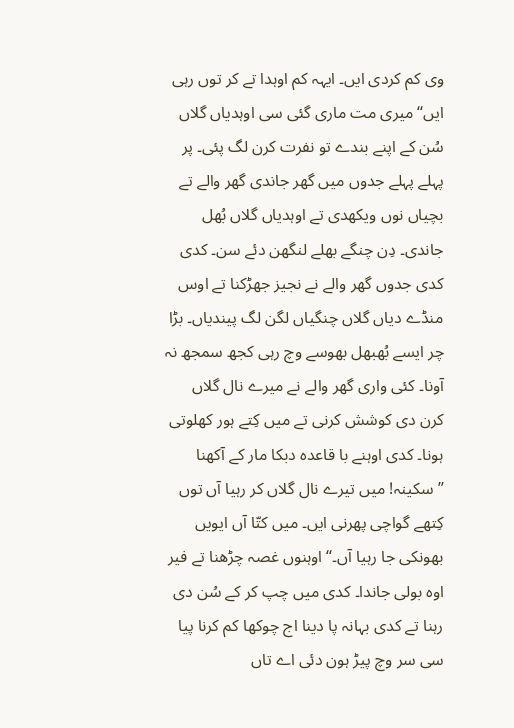وی کم کردی ایں۔ ایہہ کم اوہدا تے کر توں رہی ایں‘‘ میری مت ماری گئی سی اوہدیاں گلاں سُن کے اپنے بندے تو نفرت کرن لگ پئی۔ پر پہلے پہلے جدوں میں گھر جاندی گھر والے تے بچیاں نوں ویکھدی تے اوہدیاں گلاں بُھل جاندی۔ دِن چنگے بھلے لنگھن دئے سن۔ کدی کدی جدوں گھر والے نے نجیز جھڑکنا تے اوس منڈے دیاں گلاں چنگیاں لگن لگ پیندیاں۔ بڑا چر ایسے بُھبھل بھوسے وچ رہی کجھ سمجھ نہ آونا۔ کئی واری گھر والے نے میرے نال گلاں کرن دی کوشش کرنی تے میں کِتے ہور کھلوتی ہونا۔ کدی اوہنے با قاعدہ دبکا مار کے آکھنا ’’سکینہ! میں تیرے نال گلاں کر رہیا آں توں کِتھے گواچی پھرنی ایں۔ میں کتّا آں ایویں بھونکی جا رہیا آں۔‘‘ اوہنوں غصہ چڑھنا تے فیر اوہ بولی جاندا۔ کدی میں چپ کر کے سُن دی رہنا تے کدی بہانہ پا دینا اج چوکھا کم کرنا پیا سی سر وچ پیڑ ہون دئی اے تاں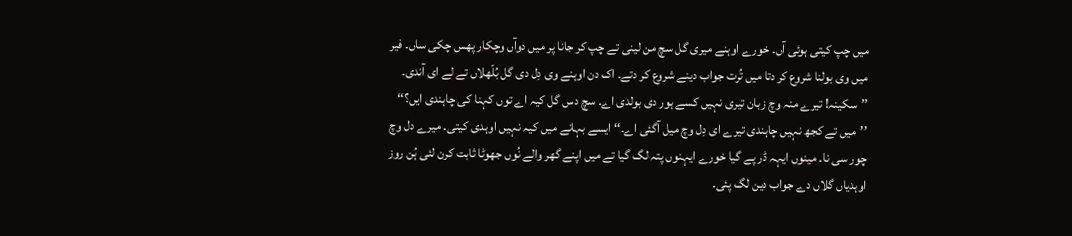میں چپ کیتی ہوئی آں۔ خورے اوہنے میری گل سچ من لینی تے چپ کر جانا پر میں دوآں وچکار پھس چکی ساں۔ فیر میں وی بولنا شروع کر دتا میں تُرت جواب دینے شروع کر دتے۔ اک دن اوہنے وی دِل دی گل بُلّھلاں تے لے ای آندی۔ ’’سکینہ! تیرے منہ وچ زبان تیری نہیں کسے ہور دی بولدی اے۔ سچ دس گل کیہ اے توں کہنا کی چاہندی ایں؟‘‘ ’’میں تے کجھ نہیں چاہندی تیرے ای دِل وچ میل آگئی اے۔‘‘ ایسے بہانے میں کیہ نہیں اوہدی کیتی۔ میرے دل وچ چور سی نا۔ مینوں ایہہ ڈر پے گیا خورے ایہنوں پتہ لگ گیا تے میں اپنے گھر والے نُوں جھوٹا ثابت کرن لئی ہُن روز اوہدیاں گلاں دے جواب دین لگ پئی۔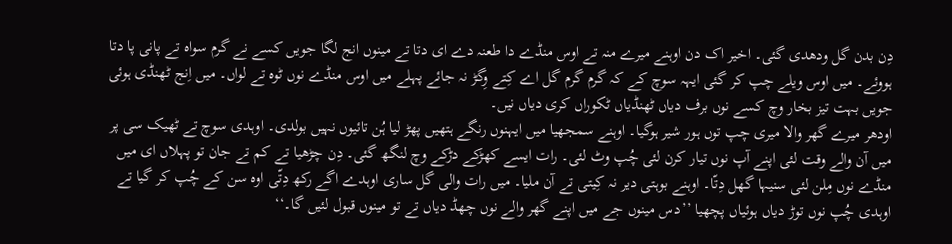دِن بدن گل ودھدی گئی۔ اخیر اک دن اوہنے میرے منہ تے اوس منڈے دا طعنہ دے ای دتا تے مینوں انج لگا جویں کسے نے گرم سواہ تے پانی پا دتا ہووئے۔ میں اوس ویلے چپ کر گئی ایہہ سوچ کے کہ گرم گرم گل اے کِتے وِگڑ نہ جائے پہلے میں اوس منڈے نوں ٹوہ تے لواں۔ میں اِنج ٹھنڈی ہوئی جویں بہت تیز بخار وچ کسے نوں برف دیاں ٹھنڈیاں ٹکوراں کری دیاں نیں۔
اودھر میرے گھر والا میری چپ توں ہور شیر ہوگیا۔ اوہنے سمجھیا میں ایہنوں رنگے ہتھیں پھڑ لیا ہُن تائیوں نہیں بولدی۔ اوہدی سوچ تے ٹھیک سی پر میں آن والے وقت لئی اپنے آپ نوں تیار کرن لئی چُپ وٹ لئی۔ رات ایسے کھڑکے دڑکے وچ لنگھ گئی۔ دِن چڑھیا تے کم تے جان تو پہلاں ای میں منڈے نوں مِلن لئی سنیہا گھل دِتّا۔ اوہنے بوہتی دیر نہ کِیتی تے آن ملیا۔ میں رات والی گل ساری اوہدے اگے رکھ دِتّی اوہ سن کے چُپ کر گیا تے اوہدی چُپ نوں توڑ دیاں ہوئیاں پچھیا ’’دس مینوں جے میں اپنے گھر والے نوں چھڈ دیاں تے تو مینوں قبول لئیں گا۔‘‘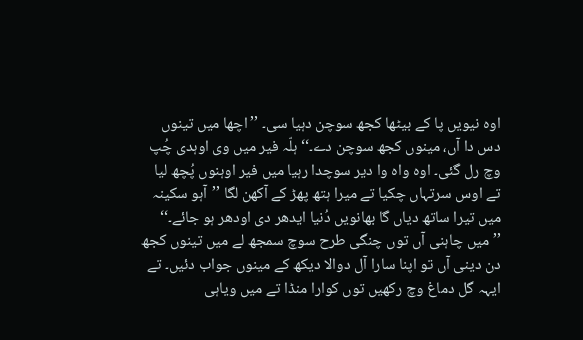اوہ نیویں پا کے بیٹھا کجھ سوچن دہیا سی۔ ’’اچھا میں تینوں دس دا آں، مینوں کجھ سوچن دے۔‘‘ ہلّہ فیر میں وی اوہدی چُپ وچ رل گئی۔ اوہ واہ وا دیر سوچدا رہیا میں فیر اوہنوں پُچھ لیا تے اوس سرتہاں چکیا تے میرا ہتھ پھڑ کے آکھن لگا ’’آہو سکینہ میں تیرا ساتھ دیاں گا بھانویں دُنیا ایدھر دی اودھر ہو جائے۔‘‘ ’’میں چاہنی آں توں چنگی طرح سوچ سمجھ لے میں تینوں کجھ دن دینی آں تو اپنا سارا آل دوالا دیکھ کے مینوں جواب دئیں۔ تے ایہہ گل دماغ وچ رکھیں توں کوارا منڈا تے میں ویاہی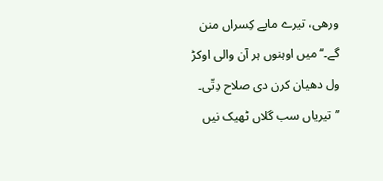ورھی، تیرے ماپے کِسراں منن گے۔‘‘ میں اوہنوں ہر آن والی اوکڑ ول دھیان کرن دی صلاح دِتّی۔ ’’تیریاں سب گلاں ٹھیک نیں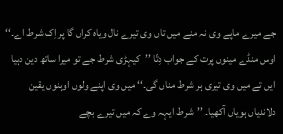جے میرے ماپے وی نہ منے میں تاں وی تیرے نال ویاہ کراں گا پر اِک شرط اے۔‘‘ اوس منڈے مینوں پرت کے جواب دِتّا ’’کیہڑی شرط جے تو میرا ساتھ دین دہیا ایں تے میں وی تیری ہر شرط مناں گی۔‘‘ میں وی اپنے ولوں اوہنوں یقین دلاندیاں ہویاں آکھیا۔ ’’شرط ایہہ وے کہ میں تیرے بچے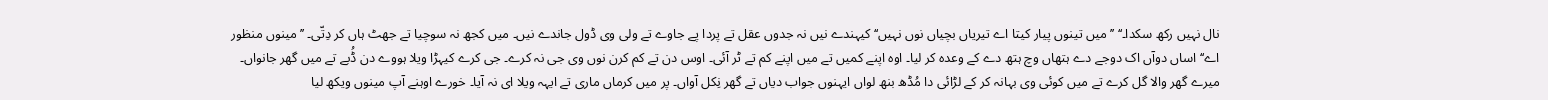نال نہیں رکھ سکدا۔‘‘ ’’میں تینوں پیار کیتا اے تیریاں بچیاں نوں نہیں‘‘ کیہندے نیں نہ جدوں عقل تے پردا پے جاوے تے ولی وی ڈول جاندے نیں۔ میں کجھ نہ سوچیا تے جھٹ ہاں کر دِتّی۔ ’’مینوں منظور اے‘‘ اساں دوآں اک دوجے دے ہتھاں وچ ہتھ دے کے وعدہ کر لیا۔ اوہ اپنے کمیں تے میں اپنے کم تے ٹر آئی۔ اوس دن تے کم کرن نوں وی جی نہ کرے۔ جی کرے کیہڑا ویلا ہووے دن ڈُبے تے میں گھر جانواں۔ میرے گھر والا گل کرے تے میں کوئی وی بہانہ کر کے لڑائی دا مُڈھ بنھ لواں ایہنوں جواب دیاں تے گھر نِکل آواں۔ پر میں کرماں ماری تے ایہہ ویلا ای نہ آیا۔ خورے اوہنے آپ مینوں ویکھ لیا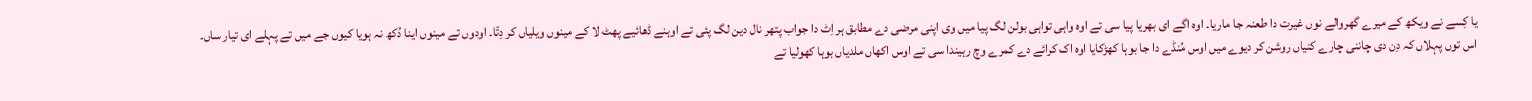یا کِسے نے ویکھ کے میرے گھروالے نوں غیرت دا طعنہ جا ماریا۔ اوہ اگے ای بھریا پیا سی تے اوہ واہی تواہی بولن لگ پیا میں وی اپنی مرضی دے مطابق ہر اِٹ دا جواب پتھر نال دین لگ پئی تے اوہنے ڈھائیے پھٹ لا کے مینوں ویلیاں کر دِتّا۔ اودوں تے مینوں اینا دُکھ نہ ہویا کیوں جے میں تے پہلے ای تیار ساں۔
اس توں پہلاں کہ دِن دی چاننی چارے کنیاں روشن کر دیوے میں اوس مُنڈے دا جا بوہا کھڑکایا اوہ اک کرائے دے کمرے وچ رہیندا سی تے اوس اکھاں ملدیاں بوہا کھولیا تے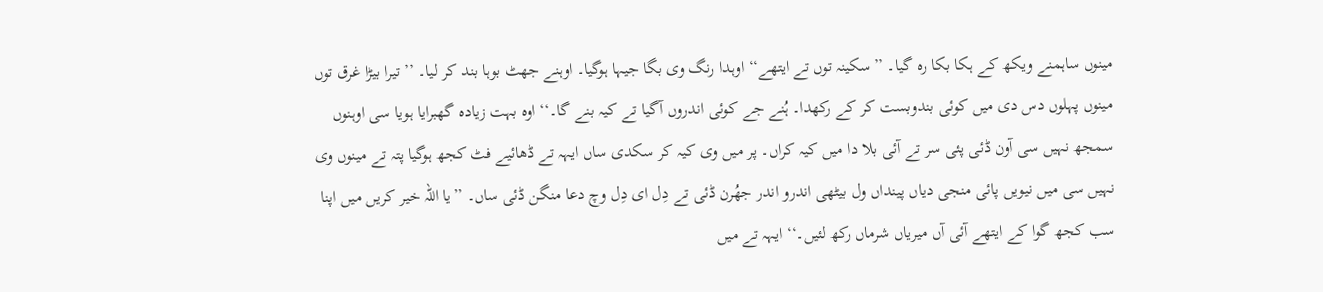مینوں ساہمنے ویکھ کے ہکا بکا رہ گیا۔ ’’سکینہ توں تے ایتھے‘‘ اوہدا رنگ وی بگا جیہا ہوگیا۔ اوہنے جھٹ بوہا بند کر لیا۔ ’’تیرا بیڑا غرق توں مینوں پہلوں دس دی میں کوئی بندوبست کر کے رکھدا۔ ہُنے جے کوئی اندروں آگیا تے کیہ بنے گا۔‘‘ اوہ بہت زیادہ گھبرایا ہویا سی اوہنوں سمجھ نہیں سی آون ڈئی پئی سر تے آئی بلا دا میں کیہ کراں۔ پر میں وی کیہ کر سکدی ساں ایہہ تے ڈھائیے فٹ کجھ ہوگیا پتہ تے مینوں وی نہیں سی میں نیویں پائی منجی دیاں پینداں ول بیٹھی اندرو اندر جھُرن ڈئی تے دِل ای دِل وچ دعا منگن ڈئی ساں۔ ’’یا اللہ خیر کریں میں اپنا سب کجھ گوا کے ایتھے آئی آں میریاں شرماں رکھ لئیں۔‘‘ ایہہ تے میں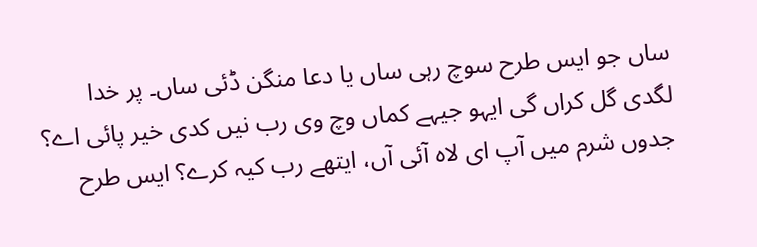ساں جو ایس طرح سوچ رہی ساں یا دعا منگن ڈئی ساں۔ پر خدا لگدی گل کراں گی ایہو جیہے کماں وچ وی رب نیں کدی خیر پائی اے؟ جدوں شرم میں آپ ای لاہ آئی آں، ایتھے رب کیہ کرے؟ ایس طرح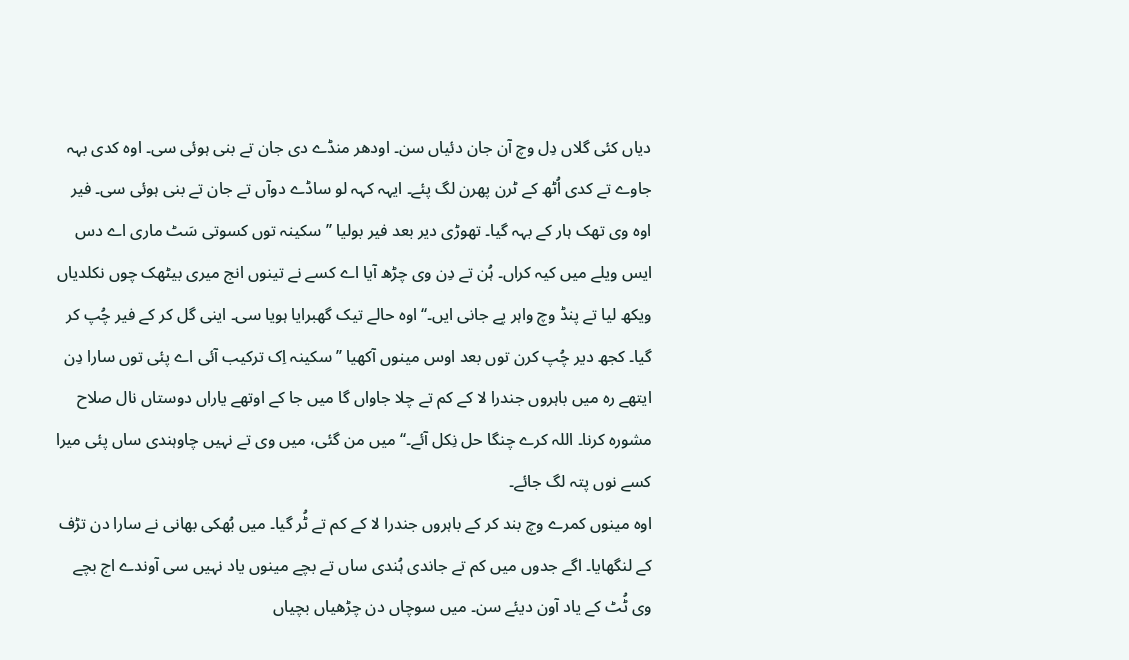دیاں کئی گلاں دِل وچ آن جان دئیاں سن۔ اودھر منڈے دی جان تے بنی ہوئی سی۔ اوہ کدی بہہ جاوے تے کدی اُٹھ کے ٹرن پھرن لگ پئے۔ ایہہ کہہ لو ساڈے دوآں تے جان تے بنی ہوئی سی۔ فیر اوہ وی تھک ہار کے بہہ گیا۔ تھوڑی دیر بعد فیر بولیا ’’سکینہ توں کسوتی سَٹ ماری اے دس ایس ویلے میں کیہ کراں۔ ہُن تے دِن وی چڑھ آیا اے کسے نے تینوں انج میری بیٹھک چوں نکلدیاں ویکھ لیا تے پنڈ وچ واہر پے جانی ایں۔‘‘ اوہ حالے تیک گھبرایا ہویا سی۔ اینی گل کر کے فیر چُپ کر گیا۔ کجھ دیر چُپ کرن توں بعد اوس مینوں آکھیا ’’سکینہ اِک ترکیب آئی اے پئی توں سارا دِن ایتھے رہ میں باہروں جندرا لا کے کم تے چلا جاواں گا میں جا کے اوتھے یاراں دوستاں نال صلاح مشورہ کرنا۔ اللہ کرے چنگا حل نِکل آئے۔‘‘ میں من گئی، میں وی تے نہیں چاوہندی ساں پئی میرا کسے نوں پتہ لگ جائے۔
اوہ مینوں کمرے وچ بند کر کے باہروں جندرا لا کے کم تے ٹُر گیا۔ میں بُھکی بھانی نے سارا دن تڑف کے لنگھایا۔ اگے جدوں میں کم تے جاندی ہُندی ساں تے بچے مینوں یاد نہیں سی آوندے اج بچے وی ٹُٹ کے یاد آون دیئے سن۔ میں سوچاں دن چڑھیاں بچیاں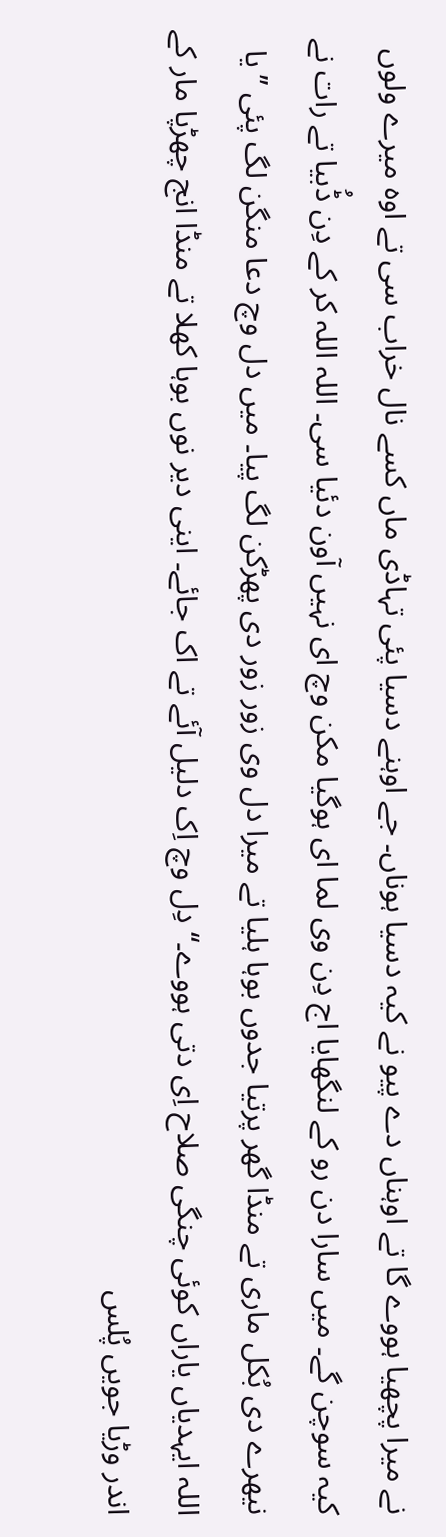نے میرا پچھیا ہووے گا تے اوہناں دے پیو نے کیہ دسیا ہوناں۔ جے اوہنے دسیا پئی تہاڈی ماں کسے نال خراب سی تے اوہ میرے ولوں کیہ سوچن گے۔ میں سارا دن رو کے لنگھایا اج دِن وی لما ای ہوگیا مکن وچ ای نہیں آون دئیا سی۔ اللہ اللہ کر کے دِن ڈُبیا تے رات نے نیھرے دی بُکل ماری تے منڈا گھر پرتیا جدوں بوہا ہلیا تے میرا دل وی زور زور دی پھڑکن لگ پیا۔ میں دل وچ دعا منگن لگ پئی ’’یا اللہ ایہدیاں یاراں کوئی چنگی صلاح اِی دتی ہووے۔‘‘ دِل وچ اِک دلیل آئے تے اک جائے۔ اینی دیر نوں بوہا کھلا تے منڈا انج چھڑپا مار کے اندر وڑیا جویں پُلس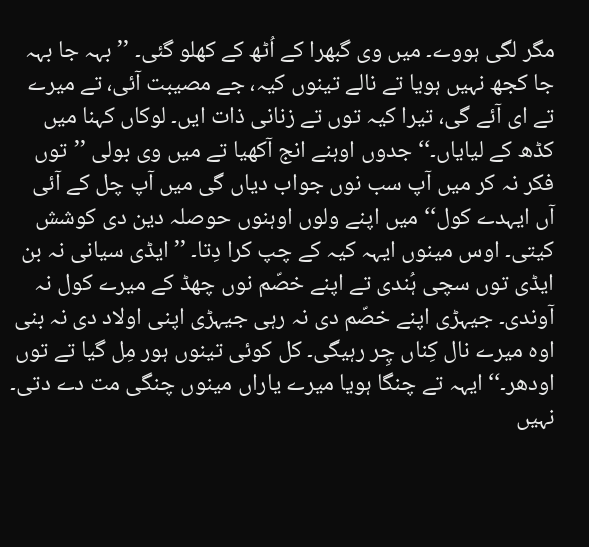مگر لگی ہووے۔ میں وی گبھرا کے اُٹھ کے کھلو گئی۔ ’’بہہ جا بہہ جا کجھ نہیں ہویا تے نالے تینوں کیہ، جے مصیبت آئی، تے میرے تے ای آئے گی، تیرا کیہ توں تے زنانی ذات ایں۔ لوکاں کہنا میں کڈھ کے لیایاں۔‘‘ جدوں اوہنے انج آکھیا تے میں وی بولی ’’توں فکر نہ کر میں آپ سب نوں جواب دیاں گی میں آپ چل کے آئی آں ایہدے کول‘‘ میں اپنے ولوں اوہنوں حوصلہ دین دی کوشش کیتی۔ اوس مینوں ایہہ کیہ کے چپ کرا دِتا۔ ’’ایڈی سیانی نہ بن ایڈی توں سچی ہُندی تے اپنے خصّم نوں چھڈ کے میرے کول نہ آوندی۔ جیہڑی اپنے خصّم دی نہ رہی جیہڑی اپنی اولاد دی نہ بنی اوہ میرے نال کِناں چِر رہیگی۔ کل کوئی تینوں ہور مِل گیا تے توں اودھر۔‘‘ ایہہ تے چنگا ہویا میرے یاراں مینوں چنگی مت دے دتی۔ نہیں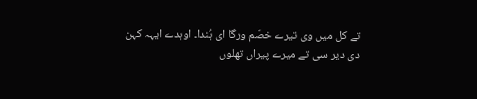تے کل میں وی تیرے خصّم ورگا ای ہُندا۔ اوہدے ایہہ کہن دی دیر سی تے میرے پیراں تھلوں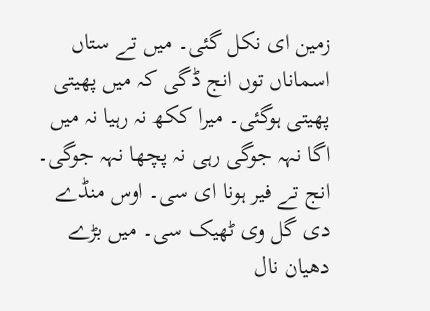زمین ای نکل گئی۔ میں تے ستاں اسماناں توں انج ڈگی کہ میں پھیتی پھیتی ہوگئی۔ میرا ککھ نہ رہیا نہ میں اگا نہہ جوگی رہی نہ پچھا نہہ جوگی۔ انج تے فیر ہونا ای سی۔ اوس منڈے دی گل وی ٹھیک سی۔ میں بڑے دھیان نال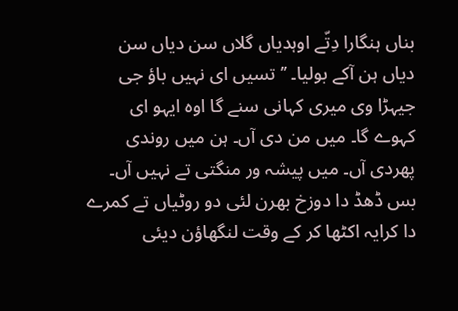بناں ہنگارا دِتّے اوہدیاں گلاں سن دیاں سن دیاں ہن آکے بولیا۔ ’’تسیں ای نہیں باؤ جی جیہڑا وی میری کہانی سنے گا اوہ ایہو ای کہوے گا۔ میں من دی آں۔ ہن میں روندی پھردی آں۔ میں پیشہ ور منگتی تے نہیں آں۔ بس ڈھڈ دا دوزخ بھرن لئی دو روٹیاں تے کمرے دا کرایہ اکٹھا کر کے وقت لنگھاؤن دیئی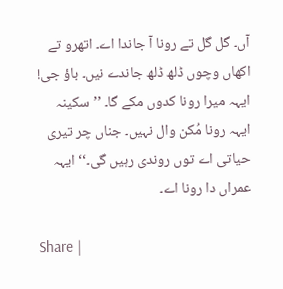آں۔ گل گل تے رونا آ جاندا اے۔ اتھرو تے اکھاں وچوں ڈلھ ڈلھ جاندے نیں۔ باؤ جی! ایہہ میرا رونا کدوں مکے گا۔ ’’سکینہ ایہہ رونا مُکن وال نہیں۔ جناں چر تیری حیاتی اے توں روندی رہیں گی۔‘‘ ایہہ عمراں دا رونا اے۔

Share |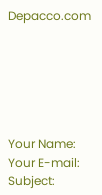Depacco.com






Your Name:
Your E-mail:
Subject: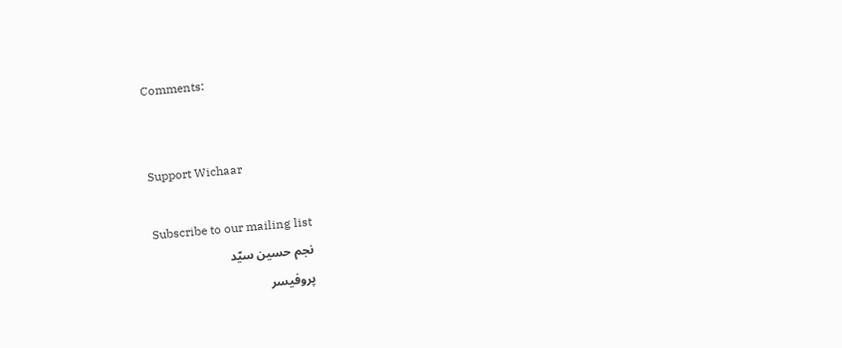Comments:


Support Wichaar

Subscribe to our mailing list
نجم حسین سیّد
پروفیسر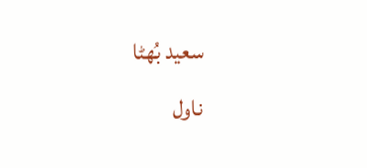سعید بُھٹا
ناول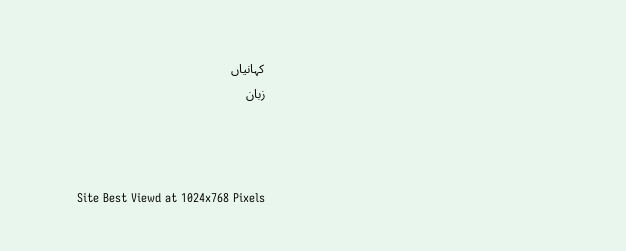کہانیاں
زبان



Site Best Viewd at 1024x768 Pixels